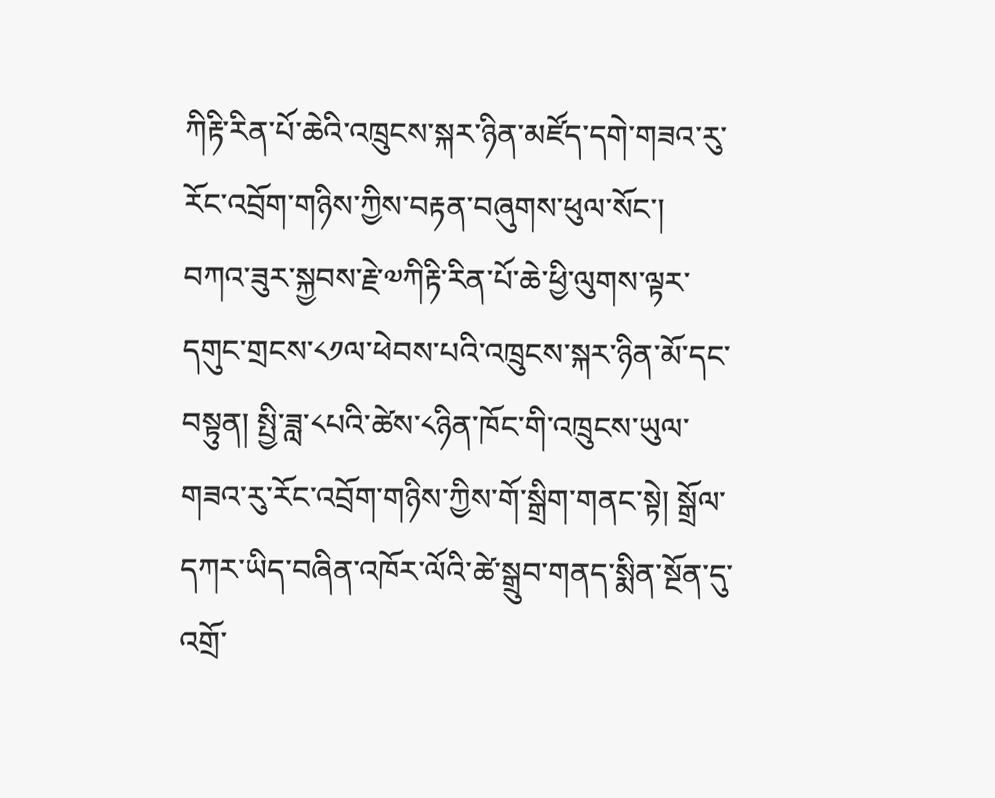ཀིརྟི་རིན་པོ་ཆེའི་འཁྲུངས་སྐར་ཉིན་མཛོད་དགེ་གཟའ་རུ་རོང་འབྲོག་གཉིས་ཀྱིས་བརྟན་བཞུགས་ཕུལ་སོང་།
བཀའ་ཟུར་སྐྱབས་རྗེ་༧ཀིརྟི་རིན་པོ་ཆེ་ཕྱི་ལུགས་ལྟར་དགུང་གྲངས་༨༡ལ་ཕེབས་པའི་འཁྲུངས་སྐར་ཉིན་མོ་དང་བསྟུན། སྤྱི་ཟླ་༨པའི་ཚེས་༨ཉིན་ཁོང་གི་འཁྲུངས་ཡུལ་གཟའ་རུ་རོང་འབྲོག་གཉིས་ཀྱིས་གོ་སྒྲིག་གནང་སྟེ། སྒྲོལ་དཀར་ཡིད་བཞིན་འཁོར་ལོའི་ཚེ་སྒྲུབ་གནད་སྨིན་སྔོན་དུ་འགྲོ་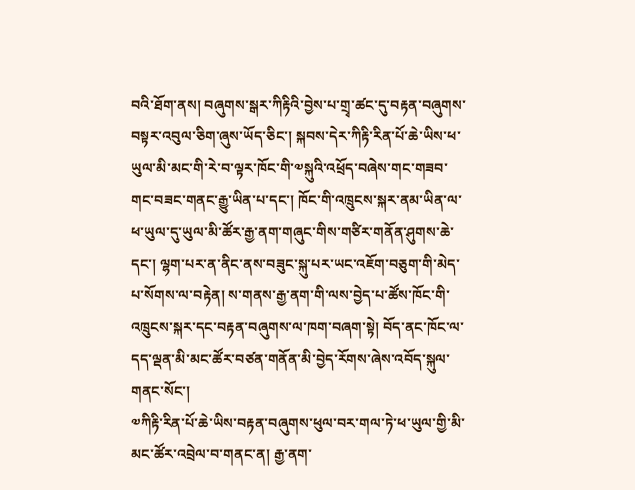བའི་ཐོག་ནས། བཞུགས་སྒར་ཀིརྟིའི་བྱེས་པ་གྲྭ་ཚང་དུ་བརྟན་བཞུགས་བསྟར་འབུལ་ཅིག་ཞུས་ཡོད་ཅིང་། སྐབས་དེར་ཀིརྟི་རིན་པོ་ཆེ་ཡིས་ཕ་ཡུལ་མི་མང་གི་རེ་བ་ལྟར་ཁོང་གི་༧སྐུའི་འཕྲོད་བཞེས་གང་གཟབ་གང་བཟང་གནང་རྒྱུ་ཡིན་པ་དང་། ཁོང་གི་འཁྲུངས་སྐར་ནམ་ཡིན་ལ་ཕ་ཡུལ་དུ་ཡུལ་མི་ཚོར་རྒྱ་ནག་གཞུང་གིས་གཙིར་གནོན་ཤུགས་ཆེ་དང་། ལྷག་པར་ན་ནིང་ནས་བཟུང་སྐུ་པར་ཡང་འཇོག་བཅུག་གི་མེད་པ་སོགས་ལ་བརྟེན། ས་གནས་རྒྱ་ནག་གི་ལས་བྱེད་པ་ཚོས་ཁོང་གི་འཁྲུངས་སྐར་དང་བརྟན་བཞུགས་ལ་ཁག་བཞག་སྟེ། བོད་ནང་ཁོང་ལ་དད་ལྡན་མི་མང་ཚོར་བཙན་གནོན་མི་བྱེད་རོགས་ཞེས་འབོད་སྐུལ་གནང་སོང་།
༧ཀིརྟི་རིན་པོ་ཆེ་ཡིས་བརྟན་བཞུགས་ཕུལ་བར་གལ་ཏེ་ཕ་ཡུལ་གྱི་མི་མང་ཚོར་འབྲེལ་བ་གནང་ན། རྒྱ་ནག་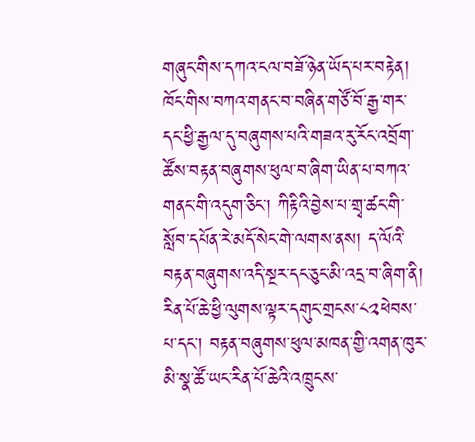གཞུང་གིས་དཀའ་ངལ་བཟོ་ཉེན་ཡོད་པར་བརྟེན། ཁོང་གིས་བཀའ་གནང་བ་བཞིན་གཙོ་བོ་རྒྱ་གར་དང་ཕྱི་རྒྱལ་དུ་བཞུགས་པའི་གཟའ་རུ་རོང་འབྲོག་ཚོས་བརྟན་བཞུགས་ཕུལ་བ་ཞིག་ཡིན་པ་བཀའ་གནང་གི་འདུག་ཅིང་། ཀིརྟིའི་བྱེས་པ་གྲྭ་ཚང་གི་སློབ་དཔོན་རེ་མདོ་སེང་གེ་ལགས་ནས། ད་ལོའི་བརྟན་བཞུགས་འདི་སྔར་དང་ཅུང་མི་འདྲ་བ་ཞིག་ནི། རིན་པོ་ཆེ་ཕྱི་ལུགས་ལྟར་དགུང་གྲངས་༨༢ཕེབས་པ་དང་། བརྟན་བཞུགས་ཕུལ་མཁན་གྱི་འགན་ཁུར་མི་སྣ་ཚོ་ཡང་རིན་པོ་ཆེའི་འཁྲུངས་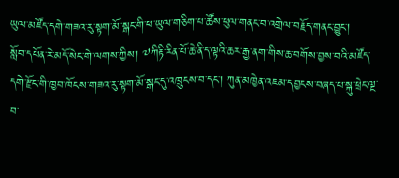ཡུལ་མཛོད་དགེ་གཟའ་རུ་སྟག་མོ་སྒང་གི་ཕ་ཡུལ་གཅིག་པ་ཚོས་ཕུལ་གནང་བ་འགྲེལ་བརྗོད་གནང་བྱུང་།
སློབ་དཔོན་རེ་མདོ་སེང་གེ་ལགས་ཀྱིས། ༧ཀིརྟི་རིན་པོ་ཆེ་ནི་ད་ལྟའི་ཆར་རྒྱ་ནག་གིས་ཆ་བགོས་བྱས་བའི་མཛོད་དགེ་རྫོང་གི་ཁྱབ་ཁོངས་གཟའ་རུ་སྟག་མོ་སྒང་དུ་འཁྲུངས་བ་དང་། ཀུན་མཁྱེན་འཇམ་དབྱངས་བཞད་པ་སྐུ་ཕྲེང་ལྔ་བ་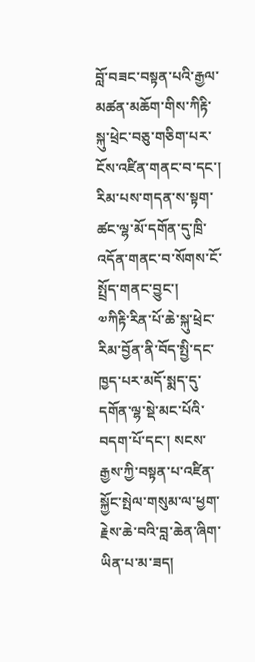བློ་བཟང་བསྟན་པའི་རྒྱལ་མཚན་མཆོག་གིས་ཀིརྟི་སྐུ་ཕྲེང་བཅུ་གཅིག་པར་ངོས་འཛིན་གནང་བ་དང་། རིམ་པས་གདན་ས་སྟག་ཚང་ལྷ་མོ་དགོན་དུ་ཁྲི་འདོན་གནང་བ་སོགས་ངོ་སྤྲོད་གནང་བྱུང་།
༧ཀིརྟི་རིན་པོ་ཆེ་སྐུ་ཕྲེང་རིམ་བྱོན་ནི་བོད་སྤྱི་དང་ཁྱད་པར་མདོ་སྨད་དུ་དགོན་ལྷ་སྡེ་མང་པོའི་བདག་པོ་དང་། སངས་རྒྱས་ཀྱི་བསྟན་པ་འཛིན་སྐྱོང་སྤེལ་གསུམ་ལ་ཕྱག་རྗེས་ཆེ་བའི་བླ་ཆེན་ཞིག་ཡིན་པ་མ་ཟད།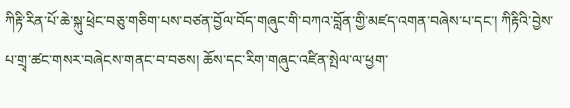ཀིརྟི་རིན་པོ་ཆེ་སྐུ་ཕྲེང་བཅུ་གཅིག་པས་བཙན་བྱོལ་བོད་གཞུང་གི་བཀའ་བློན་གྱི་མཛད་འགན་བཞེས་པ་དང་། ཀིརྟིའི་བྱེས་པ་གྲྭ་ཚང་གསར་བཞེངས་གནང་བ་བཅས། ཆོས་དང་རིག་གཞུང་འཛིན་སྤེལ་ལ་ཕྱག་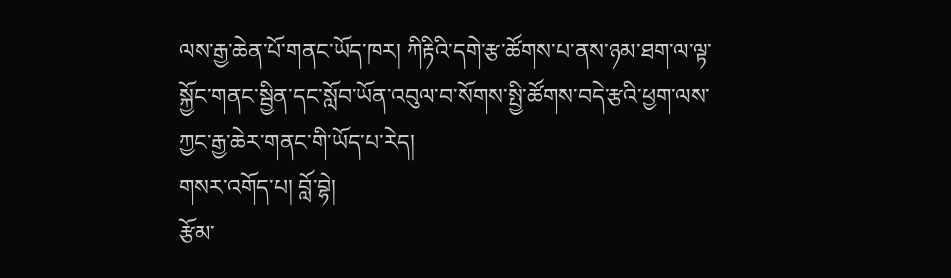ལས་རྒྱ་ཆེན་པོ་གནང་ཡོད་ཁར། ཀིརྟིའི་དགེ་རྩ་ཚོགས་པ་ནས་ཉམ་ཐག་ལ་ལྟ་སྐྱོང་གནང་སྦྱིན་དང་སློབ་ཡོན་འབུལ་བ་སོགས་སྤྱི་ཚོགས་བདེ་རྩའི་ཕྱག་ལས་ཀྱང་རྒྱ་ཆེར་གནང་གི་ཡོད་པ་རེད།
གསར་འགོད་པ། བློ་བྷེ།
རྩོམ་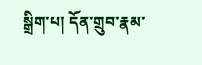སྒྲིག་པ། དོན་གྲུབ་རྣམ་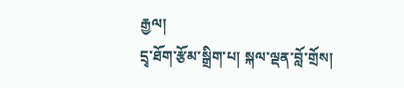རྒྱལ།
དྲྭ་ཐོག་རྩོམ་སྒྲིག་པ། སྐལ་ལྡན་བློ་གྲོས།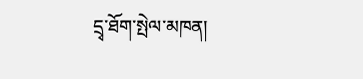དྲྭ་ཐོག་སྤེལ་མཁན།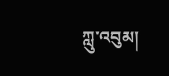ཀླུ་འབུམ།